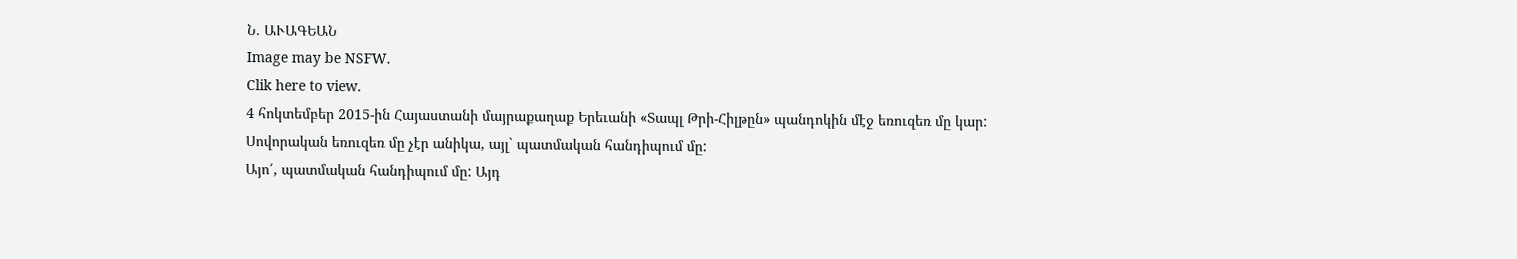Ն. ԱՒԱԳԵԱՆ
Image may be NSFW.
Clik here to view.
4 հոկտեմբեր 2015-ին Հայաստանի մայրաքաղաք Երեւանի «Տապլ Թրի-Հիլթըն» պանդոկին մէջ եռուզեռ մը կար:
Սովորական եռուզեռ մը չէր անիկա, այլ` պատմական հանդիպում մը:
Այո՛, պատմական հանդիպում մը: Այդ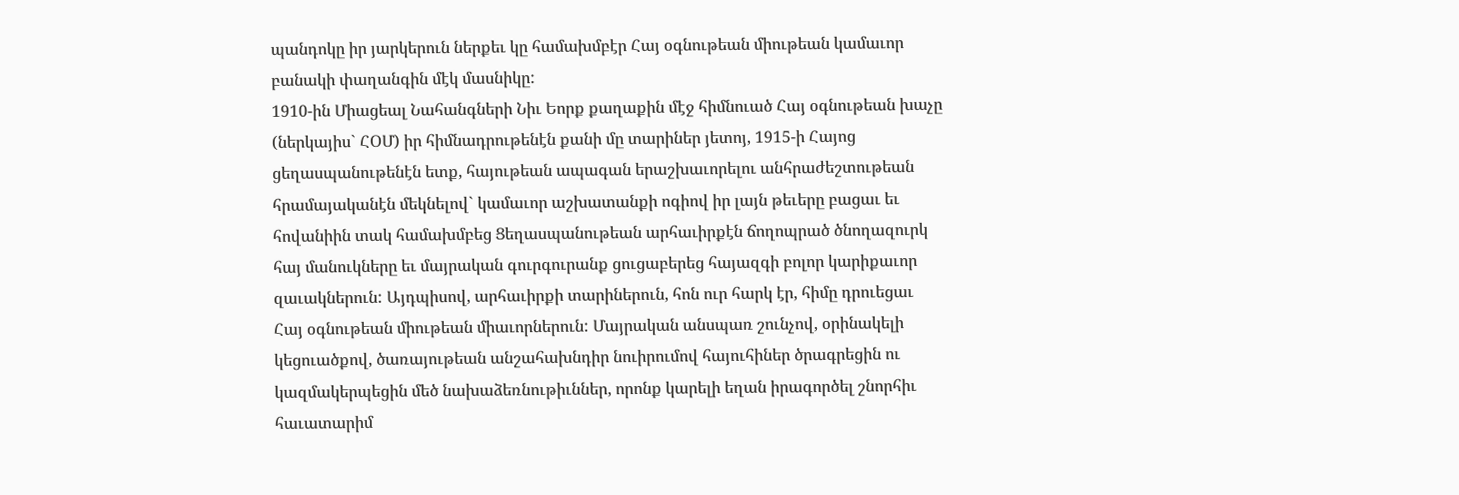պանդոկը իր յարկերուն ներքեւ կը համախմբէր Հայ օգնութեան միութեան կամաւոր բանակի փաղանգին մէկ մասնիկը:
1910-ին Միացեալ Նահանգների Նիւ Եորք քաղաքին մէջ հիմնուած Հայ օգնութեան խաչը (ներկայիս` ՀՕՄ) իր հիմնադրութենէն քանի մը տարիներ յետոյ, 1915-ի Հայոց ցեղասպանութենէն ետք, հայութեան ապագան երաշխաւորելու անհրաժեշտութեան հրամայականէն մեկնելով` կամաւոր աշխատանքի ոգիով իր լայն թեւերը բացաւ եւ հովանիին տակ համախմբեց Ցեղասպանութեան արհաւիրքէն ճողոպրած ծնողազուրկ հայ մանուկները եւ մայրական գուրգուրանք ցուցաբերեց հայազգի բոլոր կարիքաւոր զաւակներուն: Այդպիսով, արհաւիրքի տարիներուն, հոն ուր հարկ էր, հիմը դրուեցաւ Հայ օգնութեան միութեան միաւորներուն: Մայրական անսպառ շունչով, օրինակելի կեցուածքով, ծառայութեան անշահախնդիր նուիրումով հայուհիներ ծրագրեցին ու կազմակերպեցին մեծ նախաձեռնութիւններ, որոնք կարելի եղան իրագործել շնորհիւ հաւատարիմ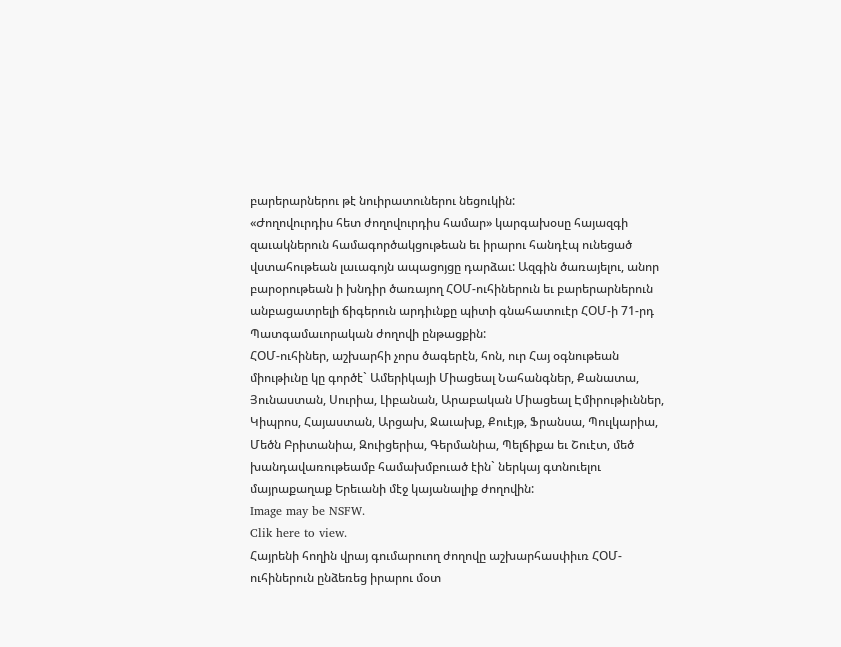բարերարներու թէ նուիրատուներու նեցուկին:
«Ժողովուրդիս հետ ժողովուրդիս համար» կարգախօսը հայազգի զաւակներուն համագործակցութեան եւ իրարու հանդէպ ունեցած վստահութեան լաւագոյն ապացոյցը դարձաւ: Ազգին ծառայելու, անոր բարօրութեան ի խնդիր ծառայող ՀՕՄ-ուհիներուն եւ բարերարներուն անբացատրելի ճիգերուն արդիւնքը պիտի գնահատուէր ՀՕՄ-ի 71-րդ Պատգամաւորական ժողովի ընթացքին:
ՀՕՄ-ուհիներ, աշխարհի չորս ծագերէն, հոն, ուր Հայ օգնութեան միութիւնը կը գործէ` Ամերիկայի Միացեալ Նահանգներ, Քանատա, Յունաստան, Սուրիա, Լիբանան, Արաբական Միացեալ Էմիրութիւններ, Կիպրոս, Հայաստան, Արցախ, Ջաւախք, Քուէյթ, Ֆրանսա, Պուլկարիա, Մեծն Բրիտանիա, Զուիցերիա, Գերմանիա, Պելճիքա եւ Շուէտ, մեծ խանդավառութեամբ համախմբուած էին` ներկայ գտնուելու մայրաքաղաք Երեւանի մէջ կայանալիք ժողովին:
Image may be NSFW.
Clik here to view.
Հայրենի հողին վրայ գումարուող ժողովը աշխարհասփիւռ ՀՕՄ-ուհիներուն ընձեռեց իրարու մօտ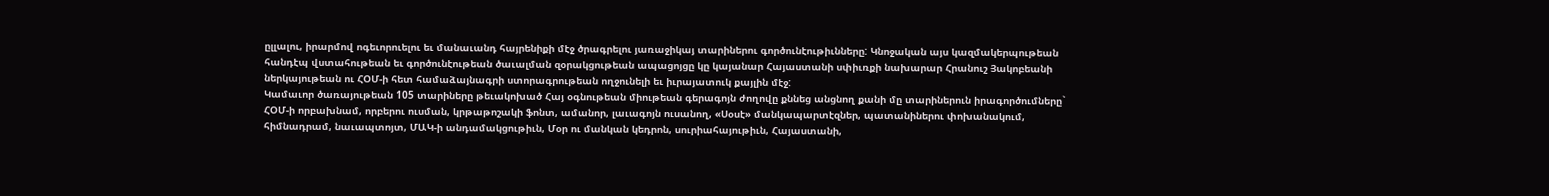ըլլալու, իրարմով ոգեւորուելու եւ մանաւանդ հայրենիքի մէջ ծրագրելու յառաջիկայ տարիներու գործունէութիւնները: Կնոջական այս կազմակերպութեան հանդէպ վստահութեան եւ գործունէութեան ծաւալման զօրակցութեան ապացոյցը կը կայանար Հայաստանի սփիւռքի նախարար Հրանուշ Յակոբեանի ներկայութեան ու ՀՕՄ-ի հետ համաձայնագրի ստորագրութեան ողջունելի եւ իւրայատուկ քայլին մէջ:
Կամաւոր ծառայութեան 105 տարիները թեւակոխած Հայ օգնութեան միութեան գերագոյն ժողովը քննեց անցնող քանի մը տարիներուն իրագործումները` ՀՕՄ-ի որբախնամ, որբերու ուսման, կրթաթոշակի ֆոնտ, ամանոր, լաւագոյն ուսանող, «Սօսէ» մանկապարտէզներ, պատանիներու փոխանակում, հիմնադրամ, նաւապտոյտ, ՄԱԿ-ի անդամակցութիւն, Մօր ու մանկան կեդրոն, սուրիահայութիւն, Հայաստանի,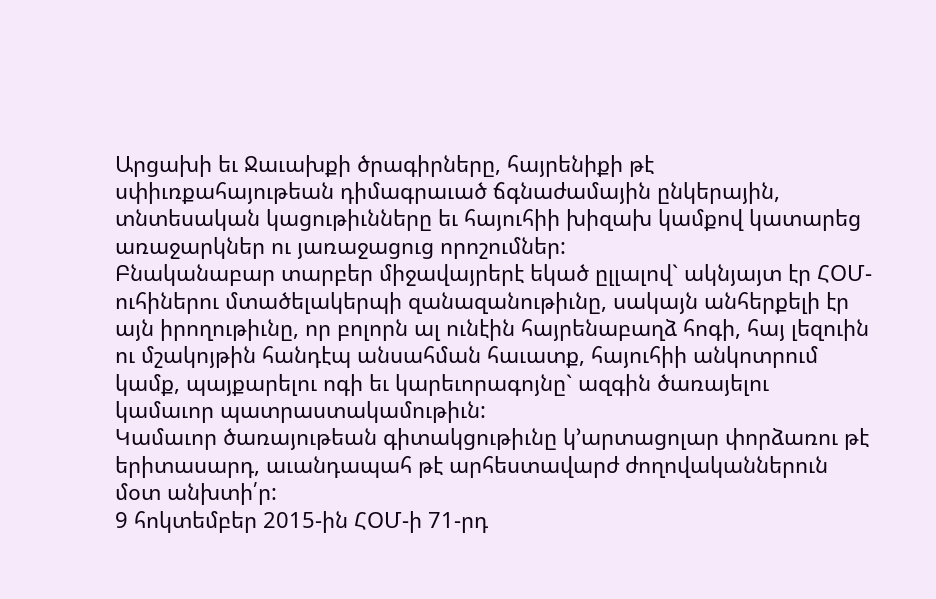Արցախի եւ Ջաւախքի ծրագիրները, հայրենիքի թէ սփիւռքահայութեան դիմագրաւած ճգնաժամային ընկերային, տնտեսական կացութիւնները եւ հայուհիի խիզախ կամքով կատարեց առաջարկներ ու յառաջացուց որոշումներ:
Բնականաբար տարբեր միջավայրերէ եկած ըլլալով` ակնյայտ էր ՀՕՄ-ուհիներու մտածելակերպի զանազանութիւնը, սակայն անհերքելի էր այն իրողութիւնը, որ բոլորն ալ ունէին հայրենաբաղձ հոգի, հայ լեզուին ու մշակոյթին հանդէպ անսահման հաւատք, հայուհիի անկոտրում կամք, պայքարելու ոգի եւ կարեւորագոյնը` ազգին ծառայելու կամաւոր պատրաստակամութիւն:
Կամաւոր ծառայութեան գիտակցութիւնը կ’արտացոլար փորձառու թէ երիտասարդ, աւանդապահ թէ արհեստավարժ ժողովականներուն մօտ անխտի՛ր:
9 հոկտեմբեր 2015-ին ՀՕՄ-ի 71-րդ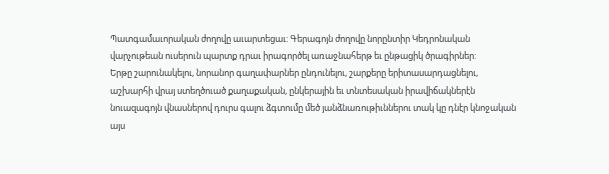Պատգամաւորական ժողովը աւարտեցաւ: Գերագոյն ժողովը նորընտիր Կեդրոնական վարչութեան ուսերուն պարտք դրաւ իրագործել առաջնահերթ եւ ընթացիկ ծրագիրներ:
Երթը շարունակելու, նորանոր գաղափարներ ընդունելու, շարքերը երիտասարդացնելու, աշխարհի վրայ ստեղծուած քաղաքական, ընկերային եւ տնտեսական իրավիճակներէն նուազագոյն վնասներով դուրս գալու ձգտումը մեծ յանձնառութիւններու տակ կը դնէր կնոջական այս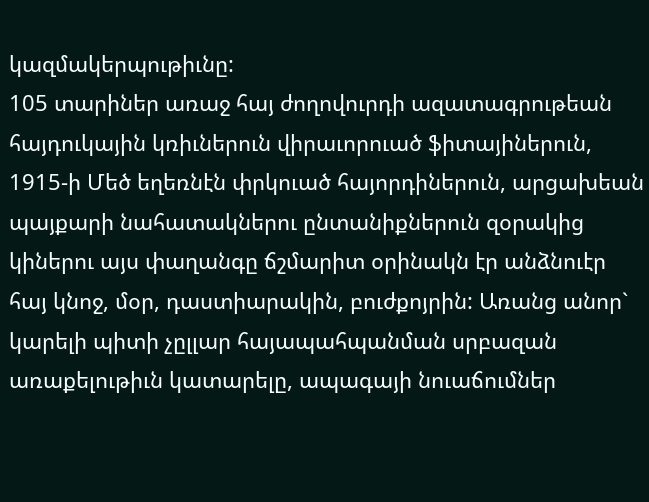կազմակերպութիւնը:
105 տարիներ առաջ հայ ժողովուրդի ազատագրութեան հայդուկային կռիւներուն վիրաւորուած ֆիտայիներուն, 1915-ի Մեծ եղեռնէն փրկուած հայորդիներուն, արցախեան պայքարի նահատակներու ընտանիքներուն զօրակից կիներու այս փաղանգը ճշմարիտ օրինակն էր անձնուէր հայ կնոջ, մօր, դաստիարակին, բուժքոյրին: Առանց անոր` կարելի պիտի չըլլար հայապահպանման սրբազան առաքելութիւն կատարելը, ապագայի նուաճումներ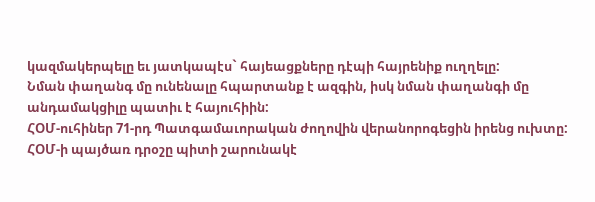կազմակերպելը եւ յատկապէս` հայեացքները դէպի հայրենիք ուղղելը:
Նման փաղանգ մը ունենալը հպարտանք է ազգին, իսկ նման փաղանգի մը անդամակցիլը պատիւ է հայուհիին:
ՀՕՄ-ուհիներ 71-րդ Պատգամաւորական ժողովին վերանորոգեցին իրենց ուխտը:
ՀՕՄ-ի պայծառ դրօշը պիտի շարունակէ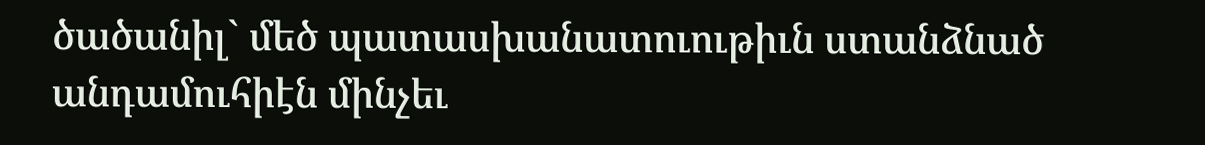ծածանիլ` մեծ պատասխանատուութիւն ստանձնած անդամուհիէն մինչեւ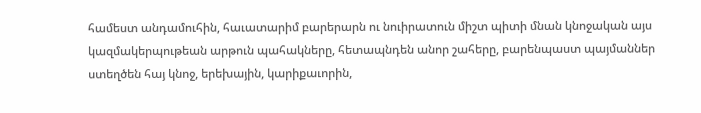համեստ անդամուհին, հաւատարիմ բարերարն ու նուիրատուն միշտ պիտի մնան կնոջական այս կազմակերպութեան արթուն պահակները, հետապնդեն անոր շահերը, բարենպաստ պայմաններ ստեղծեն հայ կնոջ, երեխային, կարիքաւորին,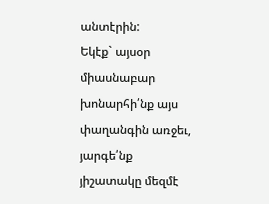անտէրին:
Եկէք` այսօր միասնաբար խոնարհի՛նք այս փաղանգին առջեւ, յարգե՛նք յիշատակը մեզմէ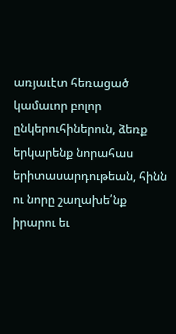առյաւէտ հեռացած կամաւոր բոլոր ընկերուհիներուն, ձեռք երկարենք նորահաս երիտասարդութեան, հինն ու նորը շաղախե՛նք իրարու եւ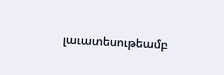լաւատեսութեամբ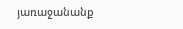յառաջանանք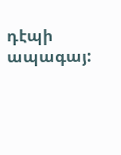դէպի ապագայ: